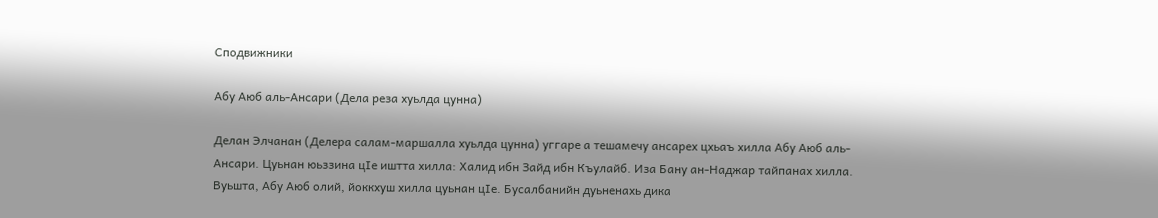Сподвижники

Абу Аюб аль-Ансари (Дела реза хуьлда цунна)

Делан Элчанан (Делера салам-маршалла хуьлда цунна) уггаре а тешамечу ансарех цхьаъ хилла Абу Аюб аль-Ансари. Цуьнан юьззина цIе иштта хилла: Халид ибн Зайд ибн Къулайб. Иза Бану ан-Наджар тайпанах хилла. Вуьшта, Абу Аюб олий, йоккхуш хилла цуьнан цIе. Бусалбанийн дуьненахь дика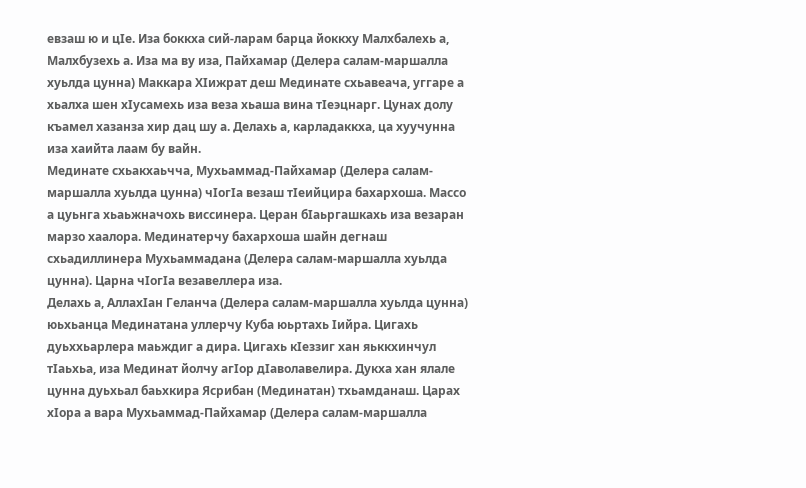евзаш ю и цIе. Иза боккха сий-ларам барца йоккху Малхбалехь а, Малхбузехь а. Иза ма ву иза, Пайхамар (Делера салам-маршалла хуьлда цунна) Маккара ХIижрат деш Мединате схьавеача, уггаре а хьалха шен хIусамехь иза веза хьаша вина тIеэцнарг. Цунах долу къамел хазанза хир дац шу а. Делахь а, карладаккха, ца хуучунна иза хаийта лаам бу вайн.
Мединате схьакхаьчча, Мухьаммад-Пайхамар (Делера салам-маршалла хуьлда цунна) чIогIа везаш тIеийцира бахархоша. Массо а цуьнга хьаьжначохь виссинера. Церан бIаьргашкахь иза везаран марзо хаалора. Мединатерчу бахархоша шайн дегнаш схьадиллинера Мухьаммадана (Делера салам-маршалла хуьлда цунна). Царна чIогIа везавеллера иза.
Делахь а, АллахIан Геланча (Делера салам-маршалла хуьлда цунна) юьхьанца Мединатана уллерчу Куба юьртахь Iийра. Цигахь дуьххьарлера маьждиг а дира. Цигахь кIеззиг хан яьккхинчул тIаьхьа, иза Мединат йолчу агIор дIаволавелира. Дукха хан ялале цунна дуьхьал баьхкира Ясрибан (Мединатан) тхьамданаш. Царах хIора а вара Мухьаммад-Пайхамар (Делера салам-маршалла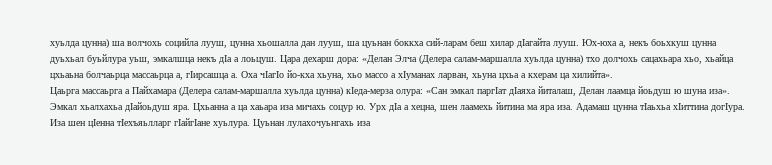хуьлда цунна) ша волчохь социйла лууш, цунна хьошалла дан лууш, ша цуьнан боккха сий-ларам беш хилар дIагайта лууш. Юх-юха а, некъ боьхкуш цунна дуьхьал буьйлура уьш, эмкалшца некъ дIа а лоьцуш. Цара дехарш дора: «Делан Элча (Делера салам-маршалла хуьлда цунна) тхо долчохь сацахьара хьо, хьайца цхьаьна болчаьрца массаьрца а, гIирсашца а. Оха чIагIо йо-кха хьуна, хьо массо а хIуманах ларван, хьуна цхьа а кхерам ца хилийта».
Цаьрга массаьрга а Пайхамара (Делера салам-маршалла хуьлда цунна) кIеда-мерза олура: «Сан эмкал паргIат дIаяха йиталаш, Делан лаамца йоьдуш ю шуна иза». Эмкал хьалхахьа дIайоьдуш яра. Цхьанна а ца хаьара иза мичахь соцур ю. Урх дIа а хецна, шен лаамехь йитина ма яра иза. Адамаш цунна тIаьхьа хIиттина догIура. Иза шен цIенна тIехъяьлларг гIайгIане хуьлура. Цуьнан лулахочуьнгахь иза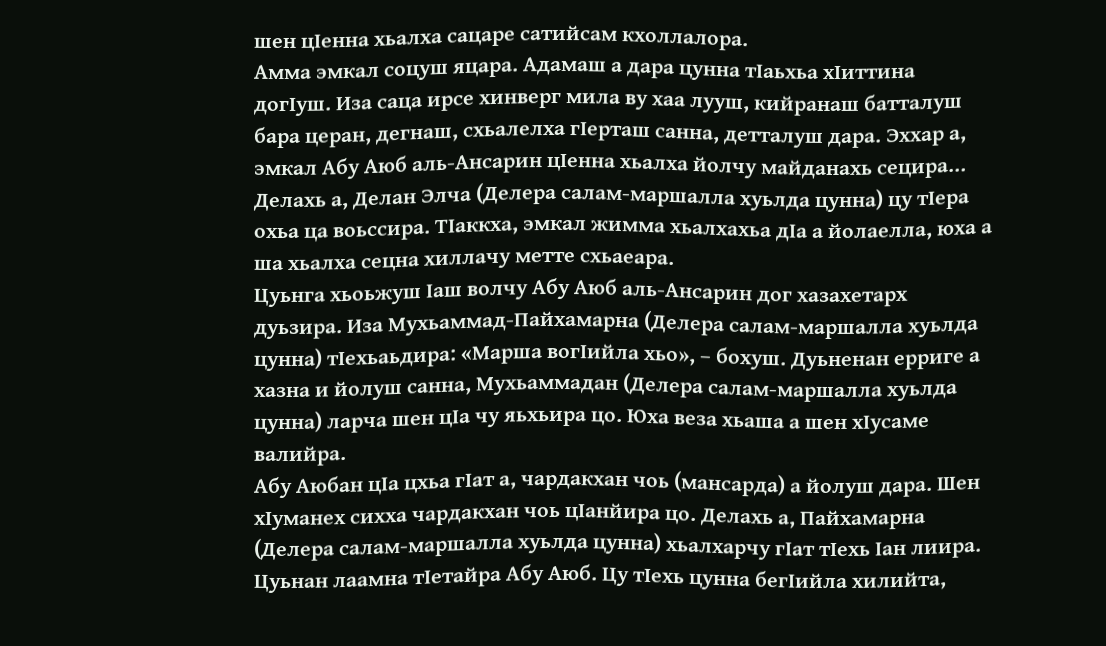шен цIенна хьалха сацаре сатийсам кхоллалора.
Амма эмкал соцуш яцара. Адамаш а дара цунна тIаьхьа хIиттина догIуш. Иза саца ирсе хинверг мила ву хаа лууш, кийранаш батталуш бара церан, дегнаш, схьалелха гIерташ санна, детталуш дара. Эххар а, эмкал Абу Аюб аль-Ансарин цIенна хьалха йолчу майданахь сецира… Делахь а, Делан Элча (Делера салам-маршалла хуьлда цунна) цу тIера охьа ца воьссира. ТIаккха, эмкал жимма хьалхахьа дIа а йолаелла, юха а ша хьалха сецна хиллачу метте схьаеара.
Цуьнга хьоьжуш Iаш волчу Абу Аюб аль-Ансарин дог хазахетарх дуьзира. Иза Мухьаммад-Пайхамарна (Делера салам-маршалла хуьлда цунна) тIехьаьдира: «Марша вогIийла хьо», – бохуш. Дуьненан ерриге а хазна и йолуш санна, Мухьаммадан (Делера салам-маршалла хуьлда цунна) ларча шен цIа чу яьхьира цо. Юха веза хьаша а шен хIусаме валийра.
Абу Аюбан цIа цхьа гIат а, чардакхан чоь (мансарда) а йолуш дара. Шен хIуманех сихха чардакхан чоь цIанйира цо. Делахь а, Пайхамарна (Делера салам-маршалла хуьлда цунна) хьалхарчу гIат тIехь Iан лиира. Цуьнан лаамна тIетайра Абу Аюб. Цу тIехь цунна бегIийла хилийта,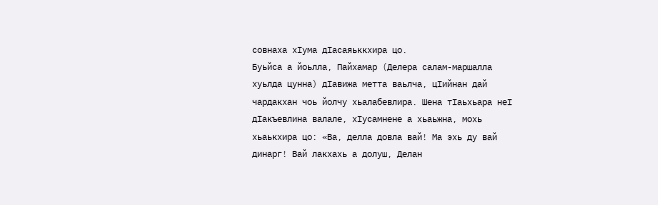совнаха хIума дIасаяьккхира цо.
Буьйса а йоьлла, Пайхамар (Делера салам-маршалла хуьлда цунна) дIавижа метта ваьлча, цIийнан дай чардакхан чоь йолчу хьалабевлира. Шена тIаьхьара неI дIакъевлина валале, хIусамнене а хьаьжна, мохь хьаькхира цо: «Ва, делла довла вай! Ма эхь ду вай динарг! Вай лакхахь а долуш, Делан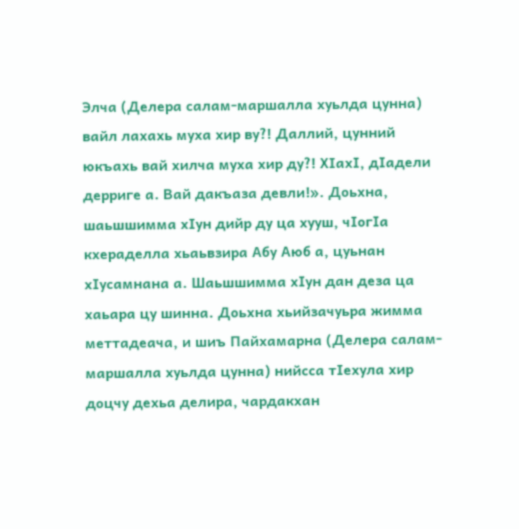Элча (Делера салам-маршалла хуьлда цунна) вайл лахахь муха хир ву?! Даллий, цунний юкъахь вай хилча муха хир ду?! ХIахI, дIадели дерриге а. Вай дакъаза девли!». Доьхна, шаьшшимма хIун дийр ду ца хууш, чIогIа кхераделла хьаьвзира Абу Аюб а, цуьнан хIусамнана а. Шаьшшимма хIун дан деза ца хаьара цу шинна. Доьхна хьийзачуьра жимма меттадеача, и шиъ Пайхамарна (Делера салам-маршалла хуьлда цунна) нийсса тIехула хир доцчу дехьа делира, чардакхан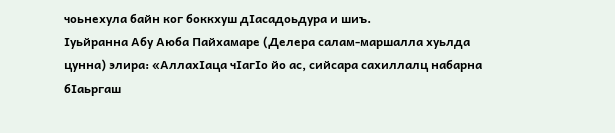чоьнехула байн ког боккхуш дIасадоьдура и шиъ.
Iуьйранна Абу Аюба Пайхамаре (Делера салам-маршалла хуьлда цунна) элира: «АллахIаца чIагIо йо ас, сийсара сахиллалц набарна бIаьргаш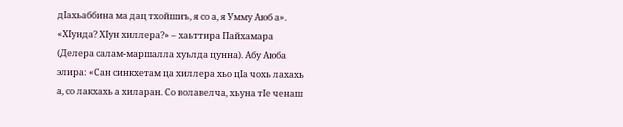дIахьаббина ма дац тхойшиъ, я со а, я Умму Аюб а». «ХIунда? ХIун хиллера?» – хаьттира Пайхамара (Делера салам-маршалла хуьлда цунна). Абу Аюба элира: «Сан синкхетам ца хиллера хьо цIа чохь лахахь а, со лакхахь а хиларан. Со волавелча, хьуна тIе ченаш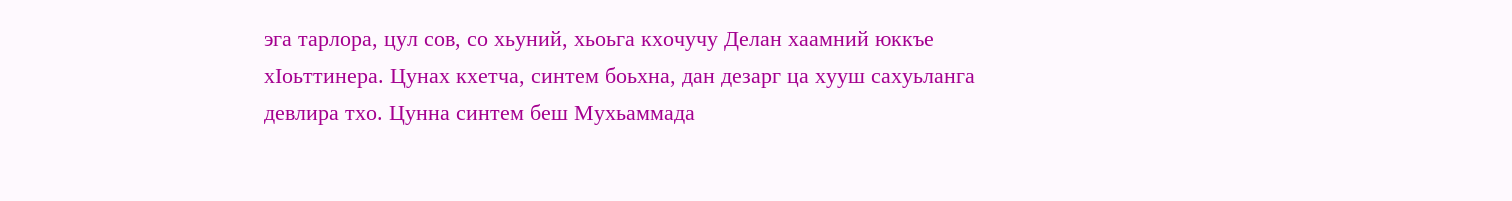эга тарлора, цул сов, со хьуний, хьоьга кхочучу Делан хаамний юккъе хIоьттинера. Цунах кхетча, синтем боьхна, дан дезарг ца хууш сахуьланга девлира тхо. Цунна синтем беш Мухьаммада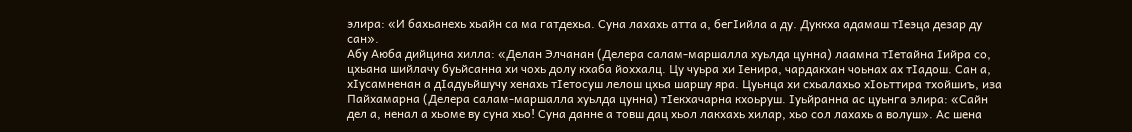элира: «И бахьанехь хьайн са ма гатдехьа. Суна лахахь атта а, бегIийла а ду. Дуккха адамаш тIеэца дезар ду сан».
Абу Аюба дийцина хилла: «Делан Элчанан (Делера салам-маршалла хуьлда цунна) лаамна тIетайна Iийра со, цхьана шийлачу буьйсанна хи чохь долу кхаба йоххалц. Цу чуьра хи Iенира, чардакхан чоьнах ах тIадош. Сан а, хIусамненан а дIадуьйшучу хенахь тIетосуш лелош цхьа шаршу яра. Цуьнца хи схьалахьо хIоьттира тхойшиъ, иза Пайхамарна (Делера салам-маршалла хуьлда цунна) тIекхачарна кхоьруш. Iуьйранна ас цуьнга элира: «Сайн дел а, ненал а хьоме ву суна хьо! Суна данне а товш дац хьол лакхахь хилар, хьо сол лахахь а волуш». Ас шена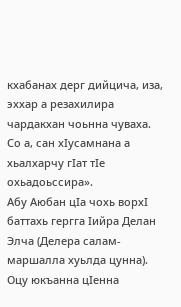кхабанах дерг дийцича, иза, эххар а резахилира чардакхан чоьнна чуваха. Со а, сан хIусамнана а хьалхарчу гIат тIе охьадоьссира».
Абу Аюбан цIа чохь ворхI баттахь гергга Iийра Делан Элча (Делера салам-маршалла хуьлда цунна). Оцу юкъанна цIенна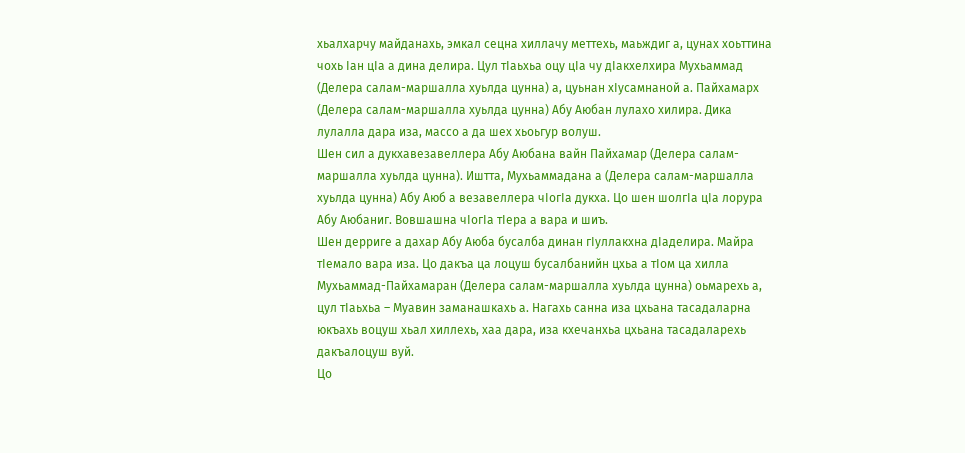хьалхарчу майданахь, эмкал сецна хиллачу меттехь, маьждиг а, цунах хоьттина чохь Iан цIа а дина делира. Цул тIаьхьа оцу цIа чу дIакхелхира Мухьаммад (Делера салам-маршалла хуьлда цунна) а, цуьнан хIусамнаной а. Пайхамарх (Делера салам-маршалла хуьлда цунна) Абу Аюбан лулахо хилира. Дика лулалла дара иза, массо а да шех хьоьгур волуш.
Шен сил а дукхавезавеллера Абу Аюбана вайн Пайхамар (Делера салам-маршалла хуьлда цунна). Иштта, Мухьаммадана а (Делера салам-маршалла хуьлда цунна) Абу Аюб а везавеллера чIогIа дукха. Цо шен шолгIа цIа лорура Абу Аюбаниг. Вовшашна чIогIа тIера а вара и шиъ.
Шен дерриге а дахар Абу Аюба бусалба динан гIуллакхна дIаделира. Майра тIемало вара иза. Цо дакъа ца лоцуш бусалбанийн цхьа а тIом ца хилла Мухьаммад-Пайхамаран (Делера салам-маршалла хуьлда цунна) оьмарехь а, цул тIаьхьа – Муавин заманашкахь а. Нагахь санна иза цхьана тасадаларна юкъахь воцуш хьал хиллехь, хаа дара, иза кхечанхьа цхьана тасадаларехь дакъалоцуш вуй.
Цо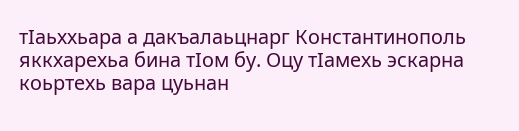тIаьххьара а дакъалаьцнарг Константинополь яккхарехьа бина тIом бу. Оцу тIамехь эскарна коьртехь вара цуьнан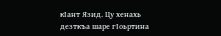кIант Язид. Цу хенахь дезткъа шаре гIоьртина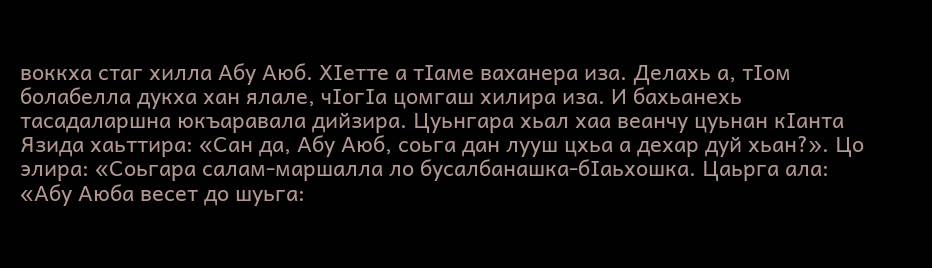воккха стаг хилла Абу Аюб. ХIетте а тIаме ваханера иза. Делахь а, тIом болабелла дукха хан ялале, чIогIа цомгаш хилира иза. И бахьанехь тасадаларшна юкъаравала дийзира. Цуьнгара хьал хаа веанчу цуьнан кIанта Язида хаьттира: «Сан да, Абу Аюб, соьга дан лууш цхьа а дехар дуй хьан?». Цо элира: «Соьгара салам-маршалла ло бусалбанашка-бIаьхошка. Цаьрга ала: «Абу Аюба весет до шуьга: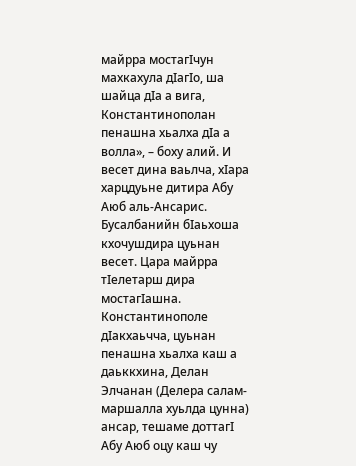майрра мостагIчун махкахула дIагIо, ша шайца дIа а вига, Константинополан пенашна хьалха дIа а волла», – боху алий. И весет дина ваьлча, хIара харцдуьне дитира Абу Аюб аль-Ансарис.
Бусалбанийн бIаьхоша кхочушдира цуьнан весет. Цара майрра тIелетарш дира мостагIашна. Константинополе дIакхаьчча, цуьнан пенашна хьалха каш а даьккхина, Делан Элчанан (Делера салам-маршалла хуьлда цунна) ансар, тешаме доттагI Абу Аюб оцу каш чу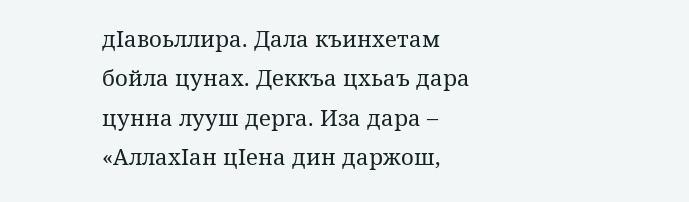дIавоьллира. Дала къинхетам бойла цунах. Деккъа цхьаъ дара цунна лууш дерга. Иза дара – «АллахIан цIена дин даржош,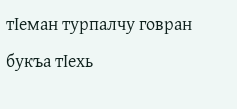тIеман турпалчу говран букъа тIехь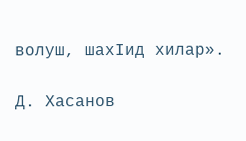волуш, шахIид хилар».

Д. Хасанов